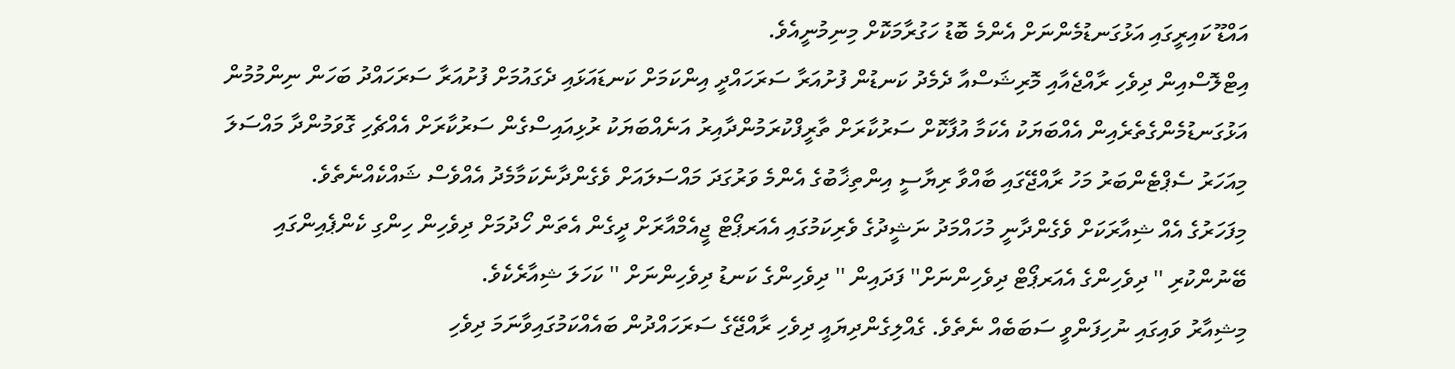އައްޑޫ ކައިރީގައި އަޅުގަނޑުމެންނަށް އެންމެ ބޮޑު ހަގުރާމަކޮށް މިނިމުނީއެވެ.
އިޓްލޮސްއިން ދިވެހި ރާއްޖެއާއި މޮރިޝަސްއާ ދެމެދު ކަނޑުން ފުށުއަރާ ސަރަހައްދީ އިންކަމަށް ކަނޑައަޅައި ދެގައުމަށް ފުށުއަރާ ސަރަހައްދު ބަހަން ނިންމުމުން އަޅުގަނޑުމެންގެތެރެއިން އެއްބަޔަކު އެކަމާ އުފާކޮށް ސަރުކާރަށް ތާރީފްކުރަމުންދާއިރު އަނެއްބަޔަކު ރުޅިއައިސްގެން ސަރުކާރަށް އެއްޗެހި ގޮވަމުންދާ މައްސަލަ މިއަހަރު ސެޕްޓެންބަރު މަހު ރާއްޖޭގައި ބާއްވާ ރިޔާސީ އިންތިޚާބުގެ އެންމެ ވަރުގަދަ މައްސަލައަށް ވެގެންދާނެކަމާމެދު އެއްވެސް ޝައްކެއްނެތެވެ.
މިފަހަރުގެ އެއް ޝިއާރަކަށް ވެގެންދާނީ މުހައްމަދު ނަޝީދުގެ ވެރިކަމުގައި އެއަރޕޯޓް ޖީއެމްއާރަށް ދީގެން އެތަން ހޯދުމަށް ދިވެހިން ހިންގި ކެންޕެއިންގައި ބޭނުންކުރި '' ދިވެހިންގެ އެއަރޕޯޓް ދިވެހިންނަށް'' ފަދައިން '' ދިވެހިންގެ ކަނޑު ދިވެހިންނަށް '' ކަހަލަ ޝިއާރެކެވެ.
މިޝިއާރު ވައިގައި ނުހިފަންވީ ސަބަބެއް ނެތެވެ. ގެއްލިގެންދިޔައީ ދިވެހި ރާއްޖޭގެ ސަރަހައްދުން ބައެއްކަމުގައިވާނަމަ ދިވެހި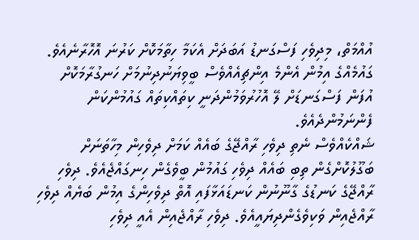އުއްމަތް، މިދިވެހި ފަސްގަނޑު އަބަދަށް އެކަމާ ހިތާމަކޮށް ކަރުނަ އޮހޮރާނެއެވެ. ގައުމެއްގެ އިމުން އެންމެ އިންޗިއެއްވެސް ބީވިޔަނުދިނުމަށް ހަނގުރާމަކޮށް އުފަން ފަސްގަނޑަށް ލޭ އޮހުރުވަމުންދަނީ ކިތައްކިތައް ގައުމުންކަން ފެންނަމުންދެއެވެ.
ޝައްކެއްވެސް ނެތި ދިވެހި ރާއްޖޭގެ ބައެއް ކަމަށް ދިވެހިން މިހާތަނަށް ބަގޫލުކޮށްގެން ތިބި ބައެއް ދިވެހި ގައުމުން ބީވެގެން ހިނގައްޖެއެވެ. ދިވެހި ރާއްޖޭގެ ކަނޑުގެ ގާނޫނުން ކަނޑައަޅާފައި އޮތް ދިވެހިންގެ އިމުން ބަޔެއް ދިވެހި ރާއްޖެއިން ވަކިވެގެންދިޔައީއެވެ. ދިވެހި ރާއްޖެއިން އެއީ ދިވެހި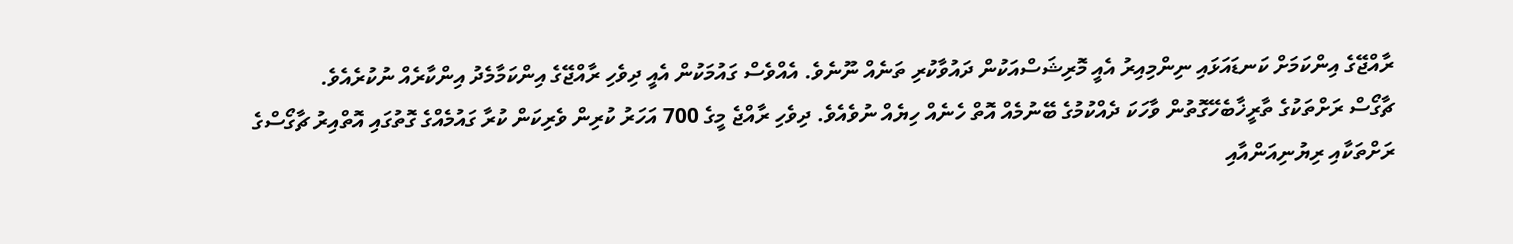ރާއްޖޭގެ އިންކަމަށް ކަނޑައަޅައި ނިންމިއިރު އެއީ މޮރިޝަސްއަކުން ދައުވާކުރި ތަނެއް ނޫނެވެ. އެއްވެސް ގައުމަކުން އެއީ ދިވެހި ރާއްޖޭގެ އިންކަމާމެދު އިންކާރެއް ނުކުރެއެވެ.
ޗާގޯސް ރަށްތަކުގެ ތާރީޚާބެހޭގޮތުން ވާހަކަ ދެއްކުމުގެ ބޭނުމެއް އޮތް ހެނެއް ހިޔެއް ނުވެއެވެ. ދިވެހި ރާއްޖެ މީގެ 700 އަހަރު ކުރިން ވެރިކަން ކުރާ ގައުމެއްގެ ގޮތުގައި އޮތްއިރު ޗާގޯސްގެ ރަށްތަކާއި ރިޔުނިއަންއާއި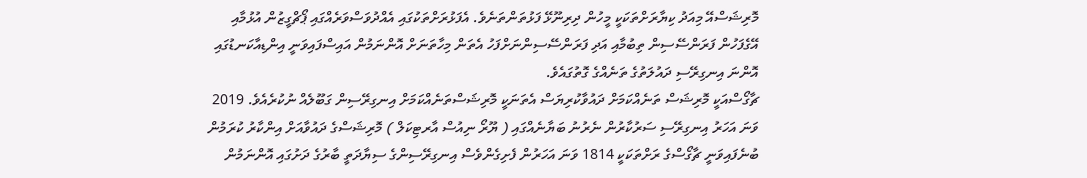މޮރިޝަސްއޭ މިއަދު ކިޔާރަށްތަކަކީ މީހުން ދިރިނޫޅޭ ފަޅުތަންތަނެވެ. އެފަޅުރަށްތަކުގައި އެއްދުވަސްވަރެއްގައި ޕޯޗްގީޒުން އުޅުމާއި އޭގެފަހުން ފަރަންސޭސިން ތިބުމާއި އަދި ފަރަންސޭސިންނަށްފަހު އެތަން މިހާތަނަށް އޮންނަމުން އައިސްފައިވަނީ އިންޑިއާކަނޑުގައި އޮންނަ އިނގިރޭސި ދައުލަތުގެ ތަނެއްގެ ގޮތުގައެވެ.
ޗާގޯސްއަކީ މޮރިޝަސް ތަނެއްކަމަށް ދައުވާކުރިޔަސް އެތަނަކީ މޮރިޝަސްތަނެއްކަމަށް އިނގިރޭސިން ގަބޫލެއް ނުކުރެއެވެ. 2019 ވަނަ އަހަރު އިނގިރޭސި ސަރުކާރުން ނެރުނު ބަޔާނެއްގައި ( ޔޫރޯ ނިއުސް އާރޓިކަލް ) މޮރިޝަސްގެ ދައުވާއަށް އިންކާރު ކުރަމުން ބުނެފައިވަނީ ޗާގޯސްގެ ރަށްތަކަކީ 1814 ވަނަ އަހަރުން ފެށިގެންވެސް އިނގިރޭސިންގެ ސިޔާދަތީ ބާރުގެ ދަށުގައި އޮންނަމުން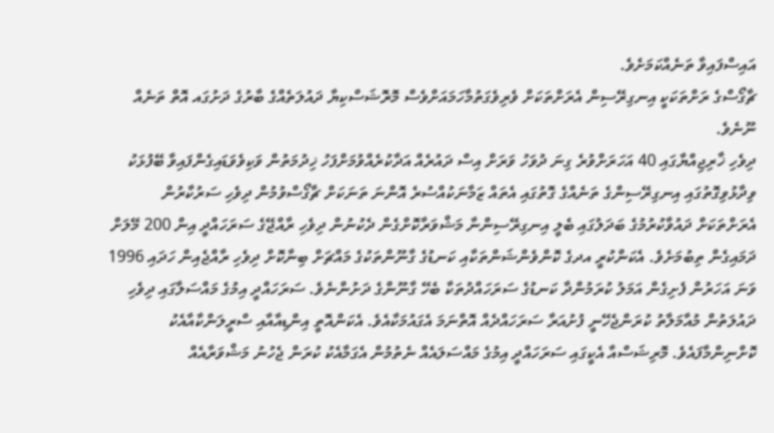އައިސްފައިވާ ތަނެއްކަމަށެވެ.
ޗާގޯސްގެ ރަށްތަކަކީ އިނގިރޭސިން އެރަށްތަކަށް ވެރިވެގަތުމާހަމައަށްވެސް މޮރޮޝަސްކިޔާ ދައުލަތެއްގެ ބާރުގެ ދަށުގައ އޮތް ތަނެއް ނޫނެވެ.
ދިވެހި ޚާރިޖިއްޔާގައި 40 އަހަރަށްވުރެ ގިނަ ދުވަހު ވަރަށް އިސް ދައުރެއް އަދާކުރެއްވުމަށްފަހު ޚިދުމަތުން ވަކިވެވަޑައިގެންފައިވާ ބޭފުޅަކު ވިދާޅުވިގޮތުގައި އިނގިރޭސިންގެ ތަނެއްގެ ގޮތުގައި އެތައް ޒަމާނަކުއްސުރެ އޮންނަ ތަނަކަށް ޗާގޯސްވުމުން ދިވެހި ސަރުކާރުން އެރަށްތަކަށް ދައުވާކުރުމުގެ ބަދަލުގައި ބެލީ އިނގިރޭސިންނާ މަޝްވަރާކޮށްގެން ދެކުނުން ދިވެހި ރާއްޖޭގެ ސަރަހައްދީ އިން 200 މޭލަށް ދަމައިގެން ތިބުމަށެވެ. އެކަންކުރީ އދގެ ކޮންވެންޝަންތަކާއި ކަނޑުގެ ގާނޫންތަކުގެ މައްޗަށް ބިނާކޮށް ދިވެހި ރާއްޖެއިން ހަދައި 1996 ވަނަ އަހަރުން ފެށިގެން އަމަލު ކުރަމުންދާ ކަނޑުގެ ސަރަހައްދުތަކާ ބެހޭ ގާނޫންގެ ދަށުންނެވެ. ސަރަހައްދީ އިމުގެ މައްސަލާގައި ދިވެހި ދައުލަތުން މުއާމަލާތު ކުރަންޖެހޭނީ ފުށުއަރާ ސަރަހައްދެއް އޮތްނަމަ އެގައުމަކާއެވެ. އެކަންއޮތީ އިންޑިއާއާއި ސްރީލަންކާއާއެކު ކޮށްނިންމާފައެވެ. މޮރިޝަސްއާ އެކީގައި ސަރަހައްދީ އިމުގެ މައްސަލައެއް ނެތުމުން އެގަމާއެކު ކުރަން ޖެހުނު މަޝްވަރާއެއް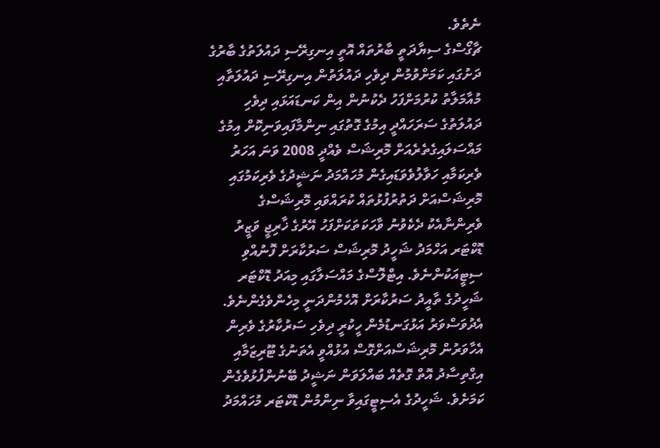ނެތެވެ.
ޗާގޯސްގެ ސިޔާދަތީ ބާރުތައް އޮތީ އިނގިރޭސި ދައުލަތުގެ ބާރުގެ ދަށުގައި ކަމަށްވުމުން ދިވެހި ދައުލަތުން އިނގިރޭސި ދައުލަތާއި މުއާމަލާތު ކުރުމަށްފަހު ދެކުނުން އިން ކަނޑައަޅައި ދިވެހި ދައުލަތުގެ ސަރަހައްދީ އިމުގެ ގޮތުގައި ނިންމާފައިވަނިކޮށް އިމުގެ މައްސަލައިގެތެރެއަށް މޮރިޝަސް ވެއްދީ 2008 ވަނަ އަހަރު ވެރިކަމާއި ހަވާލުވެވަޑައިގެން މުހައްމަދު ނަޝީދުގެ ވެރިކަމުގައި މޮރިޝަސްއަށް ދަތުރުފުޅުތައް ކުރައްވައި މޮރިޝަސްގެ ވެރިންނާއެކު ދެކެވުނު ވާހަކަތަކަށްފަހު އޭރުގެ ޚާރިޖީ ވަޒީރު ޑޮކްޓަރ އަހްމަދު ޝަހީދު މޮރިޝަސް ސަރުކާރަށް ފޮނުއްވި ސިޓީއަކުންނެވެ. އިޓްލޮސްގެ މައްސަލާގައި މިއަދު ޑޮކްޓަރ ޝަހީދުގެ ތާއީދު ސަރުކާރަށް އޮހެމުންދަނީ މިހެންވެގެންނެވެ. އެދުވަސްވަރު އަޅުގަނޑުމެން ހީކުރީ ދިވެހި ސަރުކާރުގެ ވެރިން އެހާވަރުން މޮރިޝަސްއަށްގޮސް އުޅުއްވީ އެތަނުގެ ޓޫރިޒަމާއި އިގްތިސާދު އޮތް ގޮތެއް ބައްލަވަން ނަޝީދު ބޭނުންފުޅުވެގެން ކަމަށެވެ. ޝަހީދުގެ އެސިޓީގައިވާ ނިންމުން ޑޮކްޓަރ މުހައްމަދު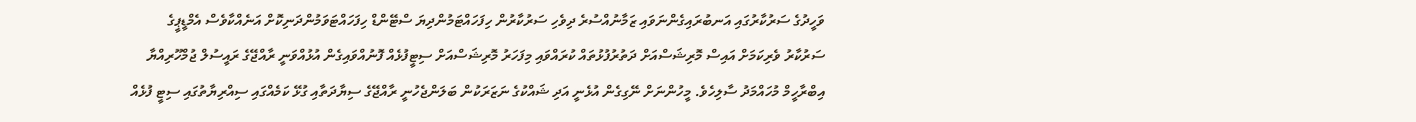ވަހީދުގެ ސަރުކާރުގައި އަނބުރައިގެންނަވައި ޒަމާނުއްސުރެ ދިވެހި ސަރުކާރުން ހިފަހައްޓަމުންދިޔަ ސްޓޭންޑް ހިފަހައްޓަވަމުންދަނިކޮށް އަނެއްކާވެސް އެމްޑީޕީގެ ސަރުކާރު ވެރިކަމަށް އައިސް މޮރިޝަސްއަށް ދަތުރުފުޅުތައް ކުރައްވައި މިފަހަރު މޮރިޝަސްއަށް ސިޓީފުޅެއް ފޮނުއްވައިގެން އުޅުއްވަނީ ރާއްޖޭގެ ރައީސުލް ޖުމްހޫރިއްޔާ އިބްރާހީމް މުހައްމަދު ސާލިހެވެ. މީހުންނަށް ނޭގިގެން އުޅެނީ އަދި ޝައްކުގެ ނަޒަރަކުން ބަލަންޖެހުނީ ރާއްޖޭގެ ސިޔާދަތާއި ގުޅޭ ކަމެއްގައި ސިއްރިޔާތުގައި ސިޓީ ފުޅެއް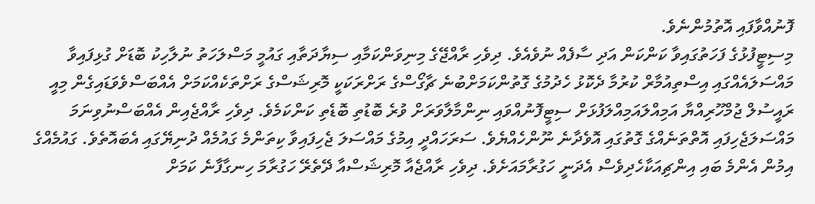ފޮނުއްވާފައި އޮތުމުންނެވެ.
މިސިޓީފުޅުގެ ފަހަތުގައިވާ ކަންކަން އަދި ސާފެއް ނުވެއެވެ. ދިވެހި ރާއްޖޭގެ މިނިވަންކަމާއި ސިޔާދަތާއި ގައުމީ މަސްލަހަތު ނުލާހިކު ބޮޑަށް ގުޅިފައިވާ މައްސަލައެއްގައި އިސްތިއުމާރް ކުރުމާ ދެކޮޅު ހެދުމުގެ ގޮތުންކަމަށްބުނެ ޗާގޯސްގެ ރަށްރަކަކީ މޮރިޝަސްގެ ރަށްތަކެއްކަމަށް އެއްބަސްވެވަޑައިގެން މިއީ ރައީސުލް ޖުމްހޫރިއްޔާ އަމިއްލައަމިއްލަފުޅަށް ސިޓީފޮނުއްވައި ނިންމާލާވަރަށް ވުރެ ބޮޑުތި ބޮޑެތި ކަންކަމެވެ. ދިވެހި ރާއްޖެއިން އެއްބަސްނުވިނަމަ މައްސަލަޖެހިފައި އޮތްތަނެއްގެ ގޮތުގައި އޮވެދާނެ ނޫންހެއްޔެވެ. ސަރަހައްދީ އިމުގެ މައްސަލަ ޖެހިފައިވާ ކިތަންމެ ގައުމެއް ދުނިޔޭގައި އެބައޮތެވެ. ގައުމެއްގެ އިމުން އެންމެ ބައި އިންޗިއަކާހެދިވެސް އެދަނީ ހަގުރާމައަށެވެ. ދިވެހި ރާއްޖެއާ މޮރިޝަސްއާ ދޭތެރޭ ހަގުރާމަ ހިނގާފާނެ ކަމަށް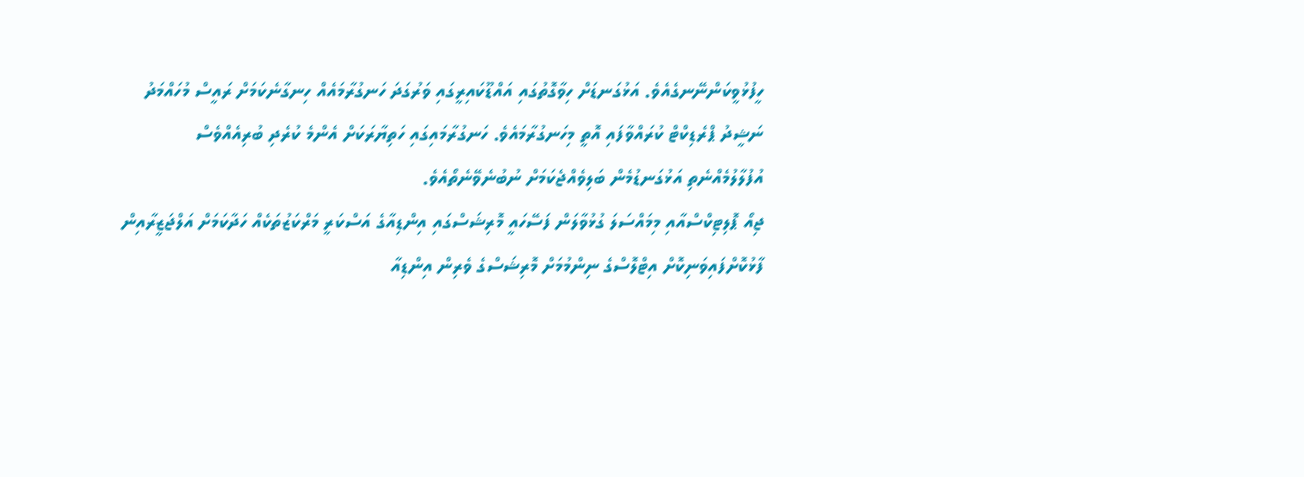ހީފުޅުވީކަންނޭނގެއެވެ. އަޅުގަނޑަށް ހިވާގޮތުގައި އައްޑޫކައިރީގައި ވަރުގަދަ ހަނގުރާމައެއް ހިނގާނެކަމަށް ރައީސް މުހައްމަދު ނަޝީދު ޕްރެޑިކްޓް ކުރައްވާފައި އޮތީ މިހަނގުރާމައެވެ. ހަނގުރާމައިގައި ހަތިޔާރަކަށް އެންމެ ކުރެދި ބުރިއެއްވެސް އުފުލާލުމެއްނެތި އަޅުގަނޑުމެން ބަލިވެއްޖެކަމަށް ނުބުނެވޭނެތޯއެވެ.
ޖިއޯ ޕޮލިޓިކްސްއާއި މިމައްސަލަ ގުޅުވާލަން ފަސޭހައީ މޮރިޝަސްގައި އިންޑިއާގެ އަސްކަރީ މަރްކަޒުތަކެއް ހަދާކަމަށް އަލްޖަޒީރާއިން ފާޅުކޮށްފައިވަނިކޮށް އިޓްލޮސްގެ ނިންމުމަށް މޮރިޝަސްގެ ވެރިން އިންޑިއާ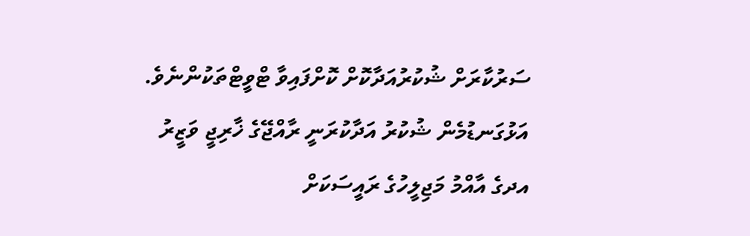ސަރުކާރަށް ޝުކުރުއަދާކޮށް ކޮށްފައިވާ ޓްވީޓްތަކުންނެވެ. އަޅުގަނޑުމެން ޝުކުރު އަދާކުރަނީ ރާއްޖޭގެ ޚާރިޖީ ވަޒީރު އދގެ އާއްމު މަޖިލީހުގެ ރައީސަކަށް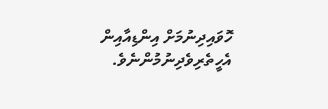ހޮވައިދިނުމަށް އިންޑިއާއިން އެހީތެރިވެދިނުމުންނެވެ.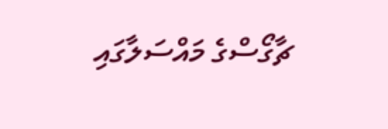ޗާގޯސްގެ މައްސަލާގައި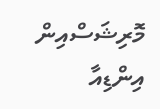މޮރިޝަސްއިން އިންޑިއާ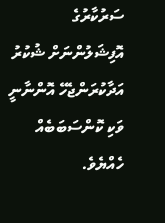ސަރުކާރުގެ އޮފިޝަލުންނަށް ޝުކުރު އަދާކުރަންޖެހޭ އޮންނާނީ ވަކި ކޮންސަބަބެއް ހެއްޔެވެ.